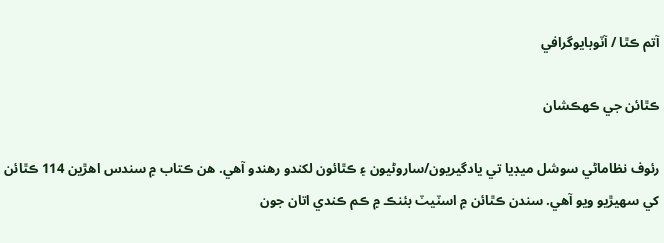آتم ڪٿا / آٽوبايوگرافي

ڪٿائن جي ڪھڪشان

رئوف نظاماڻي سوشل ميڊيا تي يادگيريون/ساروڻيون ۽ ڪٿائون لکندو رھندو آھي. ھن ڪتاب ۾ سندس اھڙين 114 ڪٿائن کي سھيڙيو ويو آھي. سندن ڪٿائن ۾ اسٽيٽ بئنڪ ۾ ڪم ڪندي اتان جون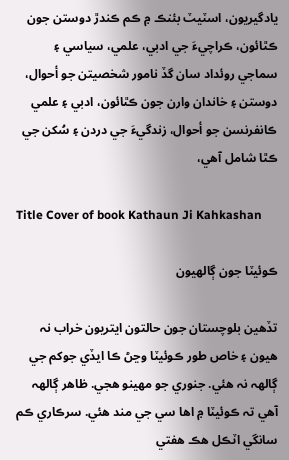يادگيريون، اسٽيٽ بئنڪ ۾ ڪم ڪندڙ دوستن جون ڪٿائون، ڪراچيءَ جي ادبي، علمي، سياسي ۽ سماجي روئداد سان گڏ نامور شخصيتن جو أحوال، دوستن ۽ خاندان وارن جون ڪٿائون، ادبي ۽ علمي ڪانفرنسن جو أحوال، زندگيءَ جي دردن ۽ سُکن جي ڪٿا شامل آھي،

Title Cover of book Kathaun Ji Kahkashan

ڪوئيٽا جون ڳالھيون

تڏهين بلوچستان جون حالتون ايتريون خراب نہ هيون ۽ خاص طور ڪوئيٽا وڃڻ ڪا ايڏي جوکم جي ڳالھہ نہ هئي. جنوري جو مھينو هجي. ظاهر ڳالھہ آهي تہ ڪوئيٽا ۾ اها سي جي مند هئي. سرڪاري ڪم سانگي اٽڪل هڪ هفتي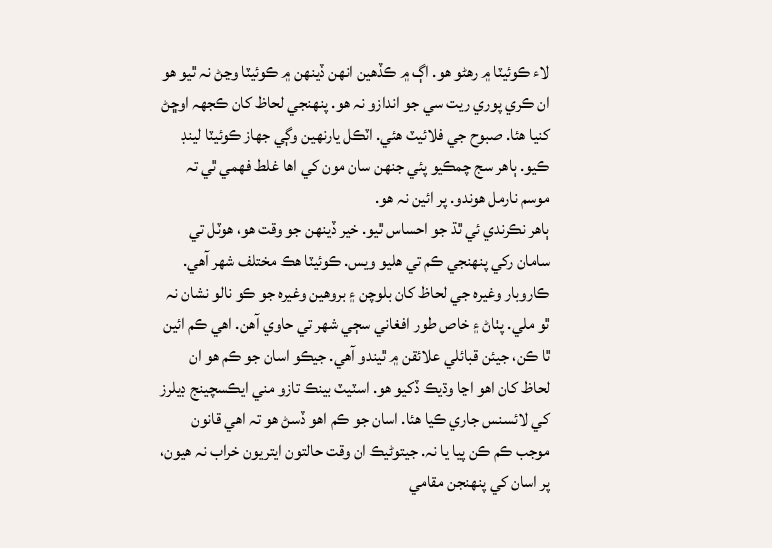لاء ڪوئيٽا ۾ رهڻو هو. اڳ ۾ ڪڏهين انھن ڏينھن ۾ ڪوئيٽا وڃڻ نہ ٿيو هو ان ڪري پوري ريت سي جو اندازو نہ هو. پنھنجي لحاظ کان ڪجهہ اوڇڻ کنيا هئا. صبوح جي فلائيٽ هئي. اٽڪل يارنھين وڳي جھاز ڪوئيٽا لينڊ ڪيو. ٻاهر سج چمڪيو پئي جنھن سان مون کي اها غلط فھمي ٿي تہ موسم نارمل هوندو. پر ائين نہ هو.
ٻاهر نڪرندي ئي ٿڌ جو احساس ٿيو. خير ڏينھن جو وقت هو، هوٽل تي سامان رکي پنھنجي ڪم تي هليو ويس. ڪوئيٽا هڪ مختلف شھر آهي. ڪاروبار وغيرہ جي لحاظ کان بلوچن ۽ بروهين وغيرہ جو ڪو نالو نشان نہ ٿو ملي. پٺاڻ ۽ خاص طور افغاني سڄي شھر تي حاوي آهن. اهي ڪم ائين ٿا ڪن، جيئن قبائلي علائقن ۾ ٿيندو آهي. جيڪو اسان جو ڪم هو ان لحاظ کان اهو اڃا وڌيڪ ڏکيو هو. اسٽيٽ بينڪ تازو مني ايڪسچينج ڊيلرز کي لائسنس جاري ڪيا هئا. اسان جو ڪم اهو ڏسڻ هو تہ اهي قانون موجب ڪم ڪن پيا يا نہ. جيتوڻيڪ ان وقت حالتون ايتريون خراب نہ هيون، پر اسان کي پنھنجن مقامي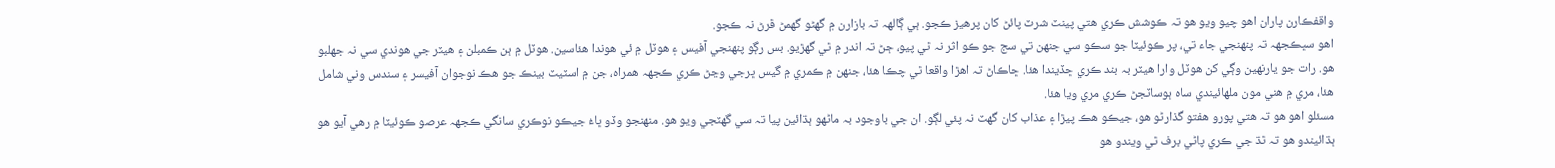واقفڪارن پاران اهو چيو ويو هو تہ ڪوشش ڪري هتي پينٽ شرٽ پائڻ کان پرهيز ڪجو. ٻي ڳالھہ تہ بازارن ۾ گهڻو گهمڻ ڦرڻ نہ ڪجو.
اهو سڀڪجهہ تہ پنھنجي جاء تي، پر ڪوئيٽا جو سڪو سي جنھن تي سج جو ڪو اثر نہ ٿي پيو، ڄڻ تہ اندر ۾ ٿي گهڙيو. بس رڳو پنھنجي آفيس ۽ هوٽل ۾ ئي هوندا هئاسين. هوٽل ۾ ٻن ڪمبلن ۽ هيٽر جي هوندي سي نہ جهلبو هو. رات جو يارنھين وڳي کن هوٽل وارا هيٽر بہ بند ڪري ڇڏيندا هئا. ڇاڪاڻ تہ اهڙا واقعا ٿي چڪا هئا، جنھن ۾ ڪمري ۾ گيس ڀرجي وڃڻ ڪري ڪجهہ همراه، جن ۾ اسٽيٽ بينڪ جو هڪ نوجوان آفيسر ۽ سندس وني شامل هئا، مري ۾ هني مون ملھائيندي ساه ٻوساٽجڻ ڪري مري ويا هئا.
مسئلو اهو هو تہ هتي پورو هفتو گذارڻو هو، جيڪو هڪ پيڙا ۽ عذاب کان گهٽ نہ پئي لڳو. ان جي باوجود بہ ماڻھو ٻڌائين پيا تہ سي گهٽجي ويو هو. منھنجو وڏو ڀاءُ جيڪو نوڪري سانگي ڪجهہ عرصو ڪوئيٽا ۾ رهي آيو هو ٻڌائيندو هو تہ ٿڌ جي ڪري پاڻي برف ٿي ويندو هو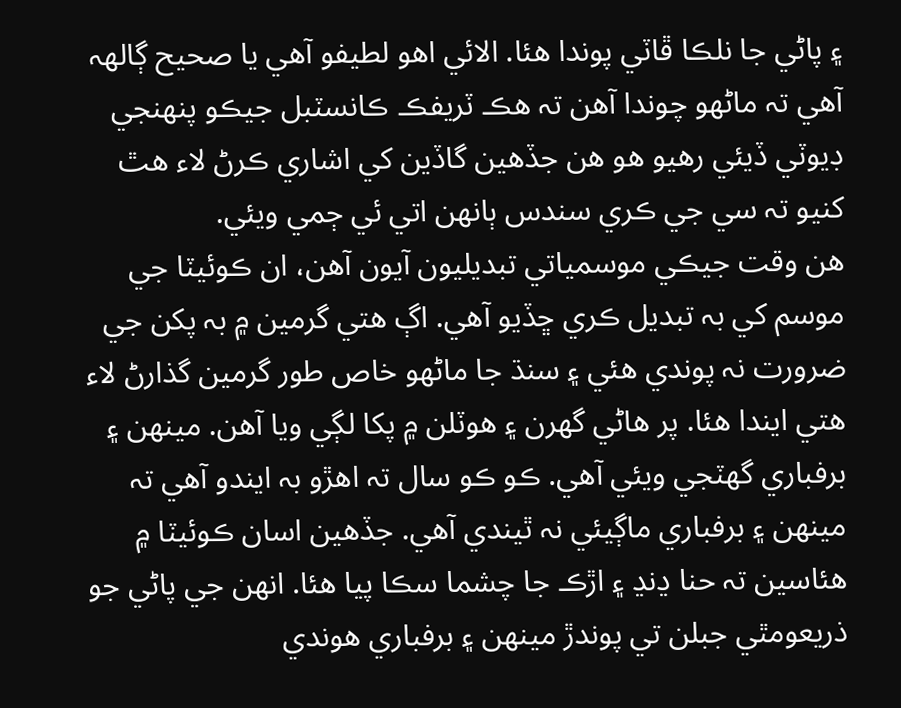۽ پاڻي جا نلڪا ڦاٽي پوندا هئا. الائي اهو لطيفو آهي يا صحيح ڳالھہ آهي تہ ماڻھو چوندا آهن تہ هڪ ٽريفڪ ڪانسٽبل جيڪو پنھنجي ڊيوٽي ڏيئي رهيو هو هن جڏهين گاڏين کي اشاري ڪرڻ لاء هٿ کنيو تہ سي جي ڪري سندس ٻانھن اتي ئي ڄمي ويئي.
هن وقت جيڪي موسمياتي تبديليون آيون آهن، ان ڪوئيٽا جي موسم کي بہ تبديل ڪري ڇڏيو آهي. اڳ هتي گرمين ۾ بہ پکن جي ضرورت نہ پوندي هئي ۽ سنڌ جا ماڻھو خاص طور گرمين گذارڻ لاء هتي ايندا هئا. پر هاڻي گهرن ۽ هوٽلن ۾ پکا لڳي ويا آهن. مينھن ۽ برفباري گهٽجي ويئي آهي. ڪو ڪو سال تہ اهڙو بہ ايندو آهي تہ مينھن ۽ برفباري ماڳيئي نہ ٿيندي آهي. جڏهين اسان ڪوئيٽا ۾ هئاسين تہ حنا ڍنڍ ۽ اڙڪ جا چشما سڪا پيا هئا. انھن جي پاڻي جو ذريعومٿي جبلن تي پوندڙ مينھن ۽ برفباري هوندي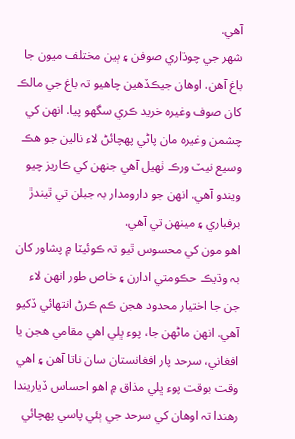آهي.
شھر جي چوڌاري صوفن ۽ ٻين مختلف ميون جا باغ آهن. اوهان جيڪڏهين چاهيو تہ باغ جي مالڪ کان صوف وغيرہ خريد ڪري سگهو پيا. انھن کي چشمن وغيرہ مان پاڻي پھچائڻ لاء نالين جو هڪ وسيع نيٽ ورڪ ٺھيل آهي جنھن کي ڪاريز چيو ويندو آهي. انھن جو دارومدار بہ جبلن تي ٿيندڙ برفباري ۽ مينھن تي آهي.
اهو مون کي محسوس ٿيو تہ ڪوئيٽا ۾ پشاور کان بہ وڌيڪ حڪومتي ادارن ۽ خاص طور انھن لاء جن جا اختيار محدود هجن ڪم ڪرڻ انتھائي ڏکيو آهي. انھن ماڻھن جا، پوء ڀلي اهي مقامي هجن يا افغاني، سرحد پار افغانستان سان ناتا آهن ۽ اهي وقت بوقت پوء ڀلي مذاق ۾ اهو احساس ڏياريندا رهندا تہ اوهان کي سرحد جي ٻئي پاسي پھچائي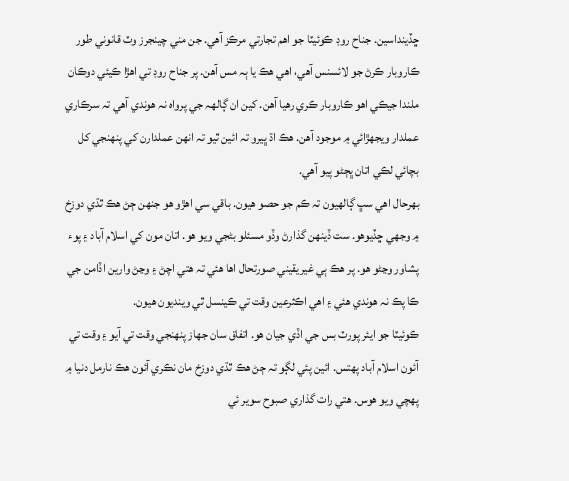ڇڏينداسين. جناح روڊ ڪوئيٽا جو اهم تجارتي مرڪز آهي. جن مني چينجرز وٽ قانوني طور ڪاروبار ڪرڻ جو لائسنس آهي، اهي هڪ يا ٻہ مس آهن. پر جناح روڊ تي اهڙا ڪيئي دوڪان ملندا جيڪي اهو ڪاروبار ڪري رهيا آهن. کين ان ڳالھہ جي پرواه نہ هوندي آهي تہ سرڪاري عملدار ويجهڙائي ۾ موجود آهن. هڪ اڌ ڀيرو تہ ائين ٿيو تہ انھن عملدارن کي پنھنجي کل بچائي لڪي اتان ڀڄڻو پيو آهي.
بھرحال اهي سڀ ڳالھيون تہ ڪم جو حصو هيون. باقي سي اهڙو هو جنھن ڄڻ هڪ ٿڌي دوزخ ۾ وجهي ڇڏيوهو. ست ڏينھن گذارڻ وڏو مسئلو بڻجي ويو هو. اتان مون کي اسلام آباد ۽ پوء پشاور وڃڻو هو. پر هڪ ٻي غيريقيني صورتحال اها هئي تہ هتي اچڻ ۽ وڃڻ وارين اڏامن جي ڪا پڪ نہ هوندي هئي ۽ اهي اڪثرعين وقت تي ڪينسل ٿي وينديون هيون.
ڪوئيٽا جو ايئر پورٽ بس جي اڏي جيان هو. اتفاق سان جھاز پنھنجي وقت تي آيو ۽ وقت تي آئون اسلام آباد پھتس. ائين پئي لڳو تہ ڄڻ هڪ ٿڌي دوزخ مان نڪري آئون هڪ نارمل دنيا ۾ پھچي ويو هوس. هتي رات گذاري صبوح سوير ئي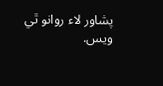پشاور لاء روانو ٿي ويس.